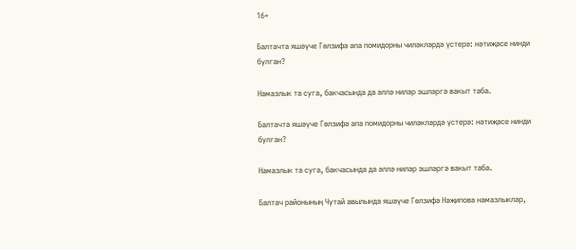16+

Балтачта яшәүче Гөлзифә апа помидорны чиләкләрдә үстерә: нәтиҗәсе нинди булган?

Намазлык та суга, бакчасында да әллә ниләр эшләргә вакыт таба.

Балтачта яшәүче Гөлзифә апа помидорны чиләкләрдә үстерә: нәтиҗәсе нинди булган?

Намазлык та суга, бакчасында да әллә ниләр эшләргә вакыт таба.

Балтач районының Чутай авылында яшәүче Гөлзифә Нәҗипова намазлыклар,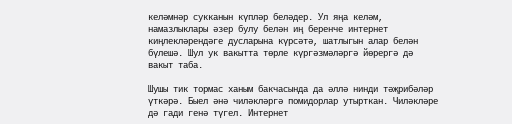келәмнәр сукканын күпләр беләдер. Ул яңа келәм, намазлыклары әзер булу белән иң беренче интернет киңлекләрендәге дусларына күрсәтә, шатлыгын алар белән бүлешә. Шул ук вакытта төрле күргәзмәләргә йөрергә дә вакыт таба.

Шушы тик тормас ханым бакчасында да әллә нинди тәҗрибәләр үткәрә. Быел әнә чиләкләргә помидорлар утырткан. Чиләкләре дә гади генә түгел. Интернет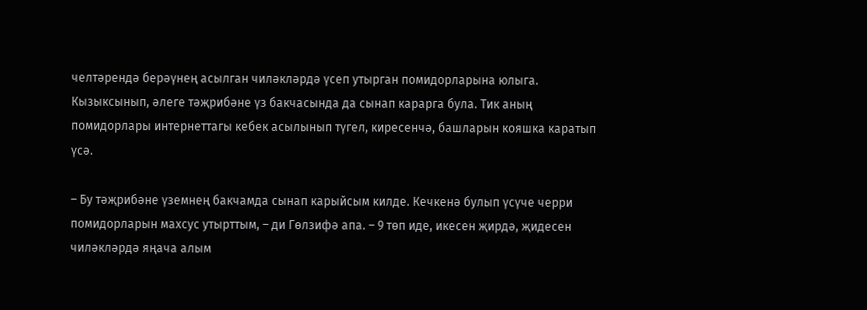челтәрендә берәүнең асылган чиләкләрдә үсеп утырган помидорларына юлыга. Кызыксынып, әлеге тәҗрибәне үз бакчасында да сынап карарга була. Тик аның помидорлары интернеттагы кебек асылынып түгел, киресенчә, башларын кояшка каратып үсә.

– Бу тәҗрибәне үземнең бакчамда сынап карыйсым килде. Кечкенә булып үсүче черри помидорларын махсус утырттым, – ди Гөлзифә апа. – 9 төп иде, икесен җирдә, җидесен чиләкләрдә яңача алым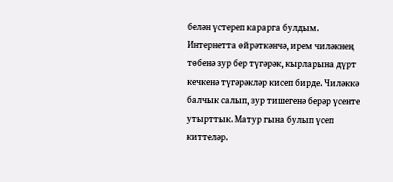белән үстереп карарга булдым. Интернетта өйрәткәнчә, ирем чиләкнең төбенә зур бер түгәрәк, кырларына дүрт кечкенә түгәрәкләр кисеп бирде. Чиләккә балчык салып, зур тишегенә берәр үсенте утырттык. Матур гына булып үсеп киттеләр.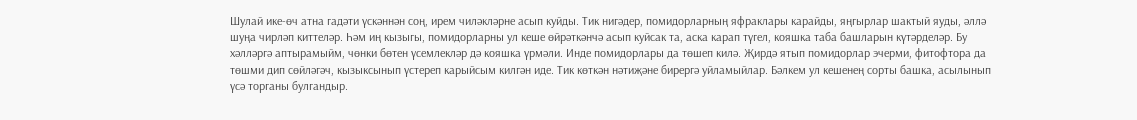Шулай ике-өч атна гадәти үскәннән соң, ирем чиләкләрне асып куйды. Тик нигәдер, помидорларның яфраклары карайды, яңгырлар шактый яуды, әллә шуңа чирләп киттеләр. Һәм иң кызыгы, помидорларны ул кеше өйрәткәнчә асып куйсак та, аска карап түгел, кояшка таба башларын күтәрделәр. Бу хәлләргә аптырамыйм, чөнки бөтен үсемлекләр дә кояшка үрмәли. Инде помидорлары да төшеп килә. Җирдә ятып помидорлар эчерми, фитофтора да төшми дип сөйләгәч, кызыксынып үстереп карыйсым килгән иде. Тик көткән нәтиҗәне бирергә уйламыйлар. Бәлкем ул кешенең сорты башка, асылынып үсә торганы булгандыр.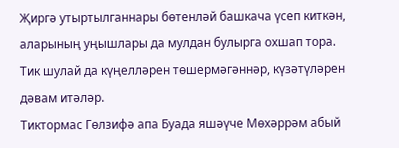Җиргә утыртылганнары бөтенләй башкача үсеп киткән, аларының уңышлары да мулдан булырга охшап тора. Тик шулай да күңелләрен төшермәгәннәр, күзәтүләрен дәвам итәләр.
Тиктормас Гөлзифә апа Буада яшәүче Мөхәррәм абый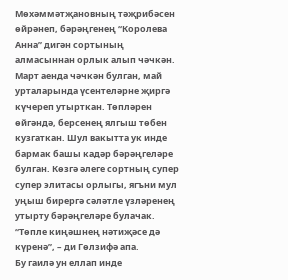Мөхәммәтҗановның тәҗрибәсен өйрәнеп, бәрәңгенең “Королева Анна” дигән сортының алмасыннан орлык алып чәчкән. Март аенда чәчкән булган, май урталарында үсентеләрне җиргә күчереп утырткан. Төпләрен өйгәндә, берсенең ялгыш төбен кузгаткан. Шул вакытта ук инде бармак башы кадәр бәрәңгеләре булган. Көзгә әлеге сортның супер супер элитасы орлыгы, ягъни мул уңыш бирергә сәләтле үзләренең утырту бәрәңгеләре булачак. “Төпле киңәшнең нәтиҗәсе дә күренә”, – ди Гөлзифә апа.
Бу гаилә ун еллап инде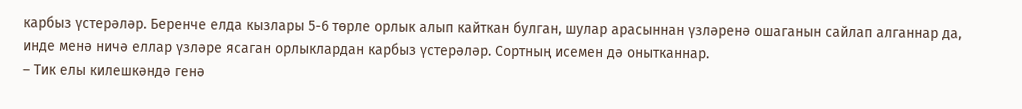карбыз үстерәләр. Беренче елда кызлары 5-6 төрле орлык алып кайткан булган, шулар арасыннан үзләренә ошаганын сайлап алганнар да, инде менә ничә еллар үзләре ясаган орлыклардан карбыз үстерәләр. Сортның исемен дә онытканнар.
– Тик елы килешкәндә генә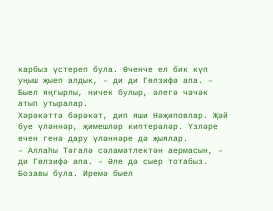карбыз үстереп була. Өченче ел бик күп уңыш җыеп алдык, – ди ди Гөлзифә апа. – Быел яңгырлы, ничек булыр, әлегә чәчәк атып утыралар.
Хәрәкәттә бәрәкәт, дип яши Нәҗиповлар. Җәй буе үләннәр, җимешләр киптерәләр. Үзләре өчен генә дару үләннәре дә җыялар.
– Аллаһы Тәгалә сәламәтлектән аермасын, – ди Гөлзифә апа. – Әле дә сыер тотабыз. Бозавы була. Иремә быел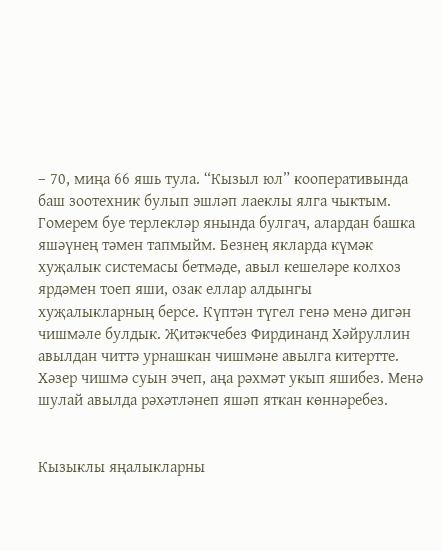– 70, миңа 66 яшь тула. “Кызыл юл” кооперативында баш зоотехник булып эшләп лаеклы ялга чыктым. Гомерем буе терлекләр янында булгач, алардан башка яшәүнең тәмен тапмыйм. Безнең якларда күмәк хуҗалык системасы бетмәде, авыл кешеләре колхоз ярдәмен тоеп яши, озак еллар алдынгы хуҗалыкларның берсе. Күптән түгел генә менә дигән чишмәле булдык. Җитәкчебез Фирдинанд Хәйруллин авылдан читтә урнашкан чишмәне авылга китертте. Хәзер чишмә суын эчеп, аңа рәхмәт укып яшибез. Менә шулай авылда рәхәтләнеп яшәп яткан көннәребез.


Кызыклы яңалыкларны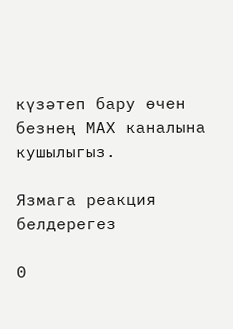күзәтеп бару өчен безнең МАХ каналына кушылыгыз.

Язмага реакция белдерегез

0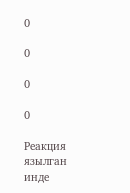0

0

0

0

Реакция язылган инде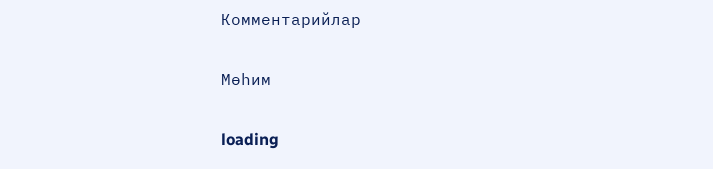Комментарийлар

Мөһим

loading